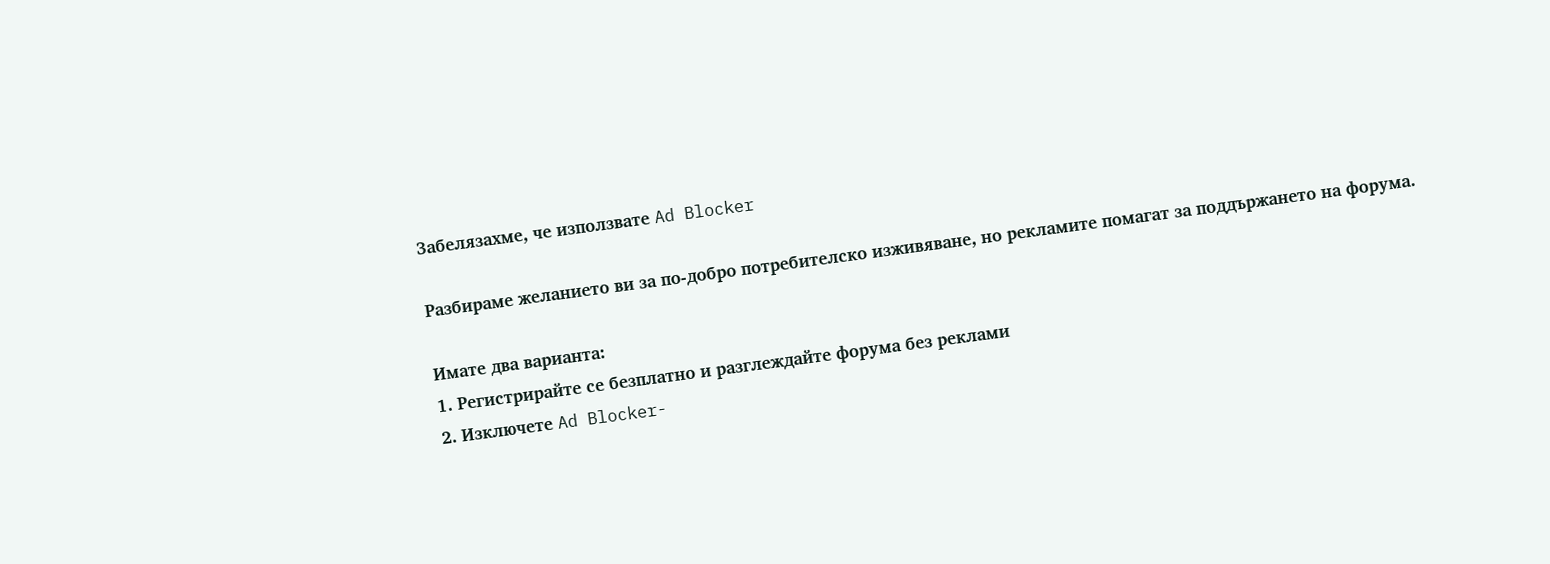Забелязахме, че използвате Ad Blocker

Разбираме желанието ви за по-добро потребителско изживяване, но рекламите помагат за поддържането на форума.

Имате два варианта:
1. Регистрирайте се безплатно и разглеждайте форума без реклами
2. Изключете Ad Blocker-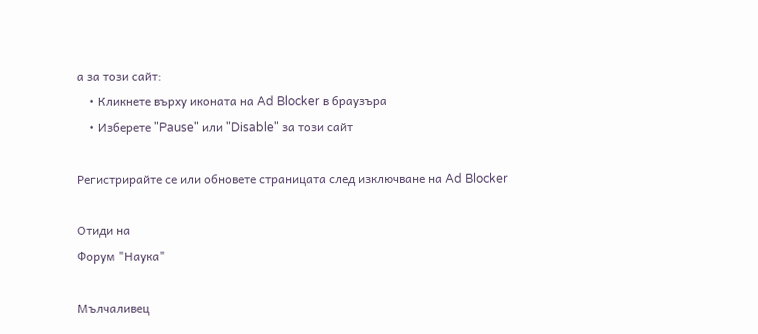а за този сайт:
    • Кликнете върху иконата на Ad Blocker в браузъра
    • Изберете "Pause" или "Disable" за този сайт

Регистрирайте се или обновете страницата след изключване на Ad Blocker

Отиди на
Форум "Наука"

Мълчаливец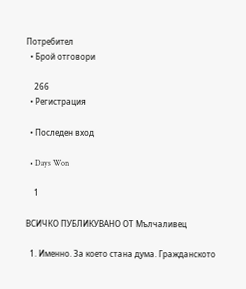Потребител
  • Брой отговори

    266
  • Регистрация

  • Последен вход

  • Days Won

    1

ВСИЧКО ПУБЛИКУВАНО ОТ Мълчаливец

  1. Именно. За което стана дума. Гражданското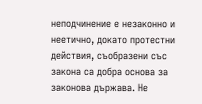неподчинение е незаконно и неетично, докато протестни действия, съобразени със закона са добра основа за законова държава. Не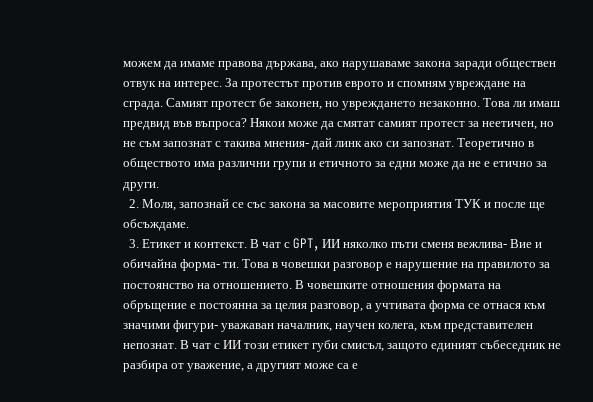можем да имаме правова държава, ако нарушаваме закона заради обществен отвук на интерес. За протестът против еврото и спомням увреждане на сграда. Самият протест бе законен, но увреждането незаконно. Това ли имаш предвид във въпроса? Някои може да смятат самият протест за неетичен, но не съм запознат с такива мнения- дай линк ако си запознат. Теоретично в обществото има различни групи и етичното за едни може да не е етично за други.
  2. Моля, запознай се със закона за масовите мероприятия ТУК и после ще обсъждаме.
  3. Етикет и контекст. В чат с GPT, ИИ няколко пъти сменя вежлива- Вие и обичайна форма- ти. Това в човешки разговор е нарушение на правилото за постоянство на отношението. В човешките отношения формата на обръщение е постоянна за целия разговор, а учтивата форма се отнася към значими фигури- уважаван началник, научен колега, към представителен непознат. В чат с ИИ този етикет губи смисъл, защото единият събеседник не разбира от уважение, а другият може са е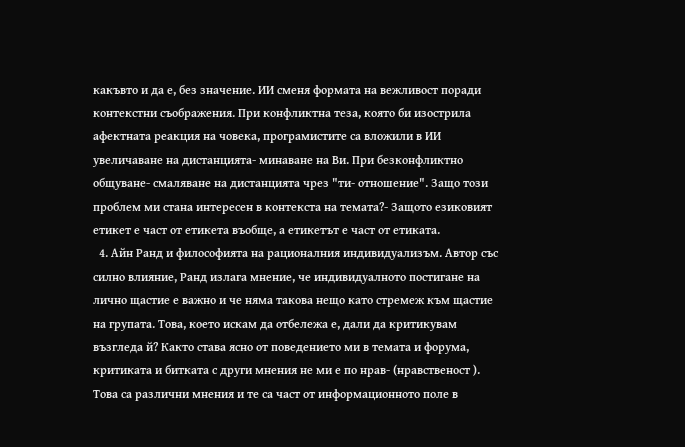какъвто и да е, без значение. ИИ сменя формата на вежливост поради контекстни съображения. При конфликтна теза, която би изострила афектната реакция на човека, програмистите са вложили в ИИ увеличаване на дистанцията- минаване на Ви. При безконфликтно общуване- смаляване на дистанцията чрез "ти- отношение". Защо този проблем ми стана интересен в контекста на темата?- Защото езиковият етикет е част от етикета въобще, а етикетът е част от етиката.
  4. Айн Ранд и философията на рационалния индивидуализъм. Автор със силно влияние, Ранд излага мнение, че индивидуалното постигане на лично щастие е важно и че няма такова нещо като стремеж към щастие на групата. Това, което искам да отбележа е, дали да критикувам възгледа й? Както става ясно от поведението ми в темата и форума, критиката и битката с други мнения не ми е по нрав- (нравственост ). Това са различни мнения и те са част от информационното поле в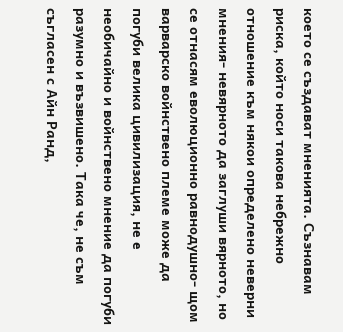което се създават мненията. Съзнавам риска, който носи такова небрежно отношение към някои определено неверни мнения- невярното да заглуши вярното, но се отнасям еволюционно равнодушно- щом варварско войнствено племе може да погуби велика цивилизация, не е необичайно и войнствено мнение да погуби разумно и възвишено. Така че, не съм съгласен с Айн Ранд,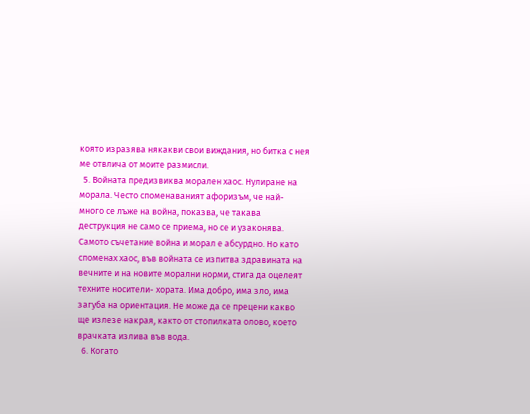която изразява някакви свои виждания, но битка с нея ме отвлича от моите размисли.
  5. Войната предизвиква морален хаос. Нулиране на морала. Често споменаваният афоризъм, че най- много се лъже на война, показва, че такава деструкция не само се приема, но се и узаконява. Самото съчетание война и морал е абсурдно. Но като споменах хаос, във войната се изпитва здравината на вечните и на новите морални норми, стига да оцелеят техните носители- хората. Има добро, има зло, има загуба на ориентация. Не може да се прецени какво ще излезе накрая, както от стопилката олово, което врачката излива във вода.
  6. Когато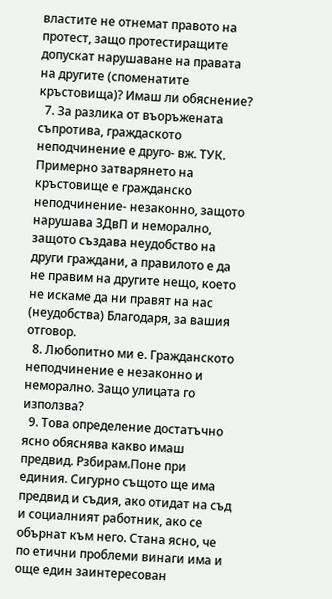властите не отнемат правото на протест, защо протестиращите допускат нарушаване на правата на другите (споменатите кръстовища)? Имаш ли обяснение?
  7. За разлика от въоръжената съпротива, граждаското неподчинение е друго- вж. ТУК. Примерно затварянето на кръстовище е гражданско неподчинение- незаконно, защото нарушава ЗДвП и неморално, защото създава неудобство на други граждани, а правилото е да не правим на другите нещо, което не искаме да ни правят на нас (неудобства) Благодаря, за вашия отговор.
  8. Любопитно ми е. Гражданското неподчинение е незаконно и неморално. Защо улицата го използва?
  9. Това определение достатъчно ясно обяснява какво имаш предвид. Рзбирам.Поне при единия. Сигурно същото ще има предвид и съдия, ако отидат на съд и социалният работник, ако се обърнат към него. Стана ясно, че по етични проблеми винаги има и още един заинтересован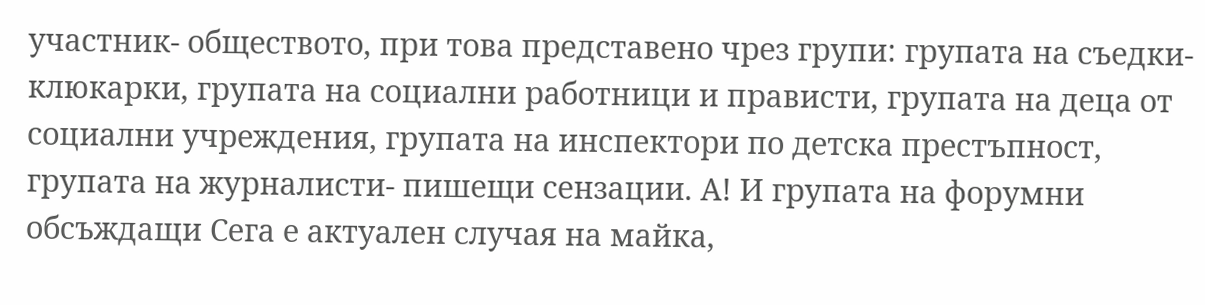участник- обществото, при това представено чрез групи: групата на съедки- клюкарки, групата на социални работници и прависти, групата на деца от социални учреждения, групата на инспектори по детска престъпност, групата на журналисти- пишещи сензации. А! И групата на форумни обсъждащи Сега е актуален случая на майка,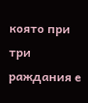която при три раждания е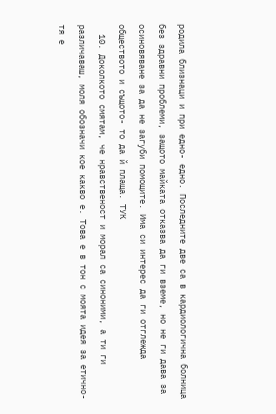родила близнаци и при едно- едно. Последните две са в кардиологична болница без здравни проблеми, защото майката отказва да ги вземе, но не ги дава за осиновяване за да не загуби помощите. Има си интерес да ги отглежда обществото и същото- то да й плаща. ТУК
  10. Доколкото смятам, че нравственост и морал са синоними, а ти ги различаваш, моля обозначи кое какво е. Това е в тон с моята идея за етично- тя е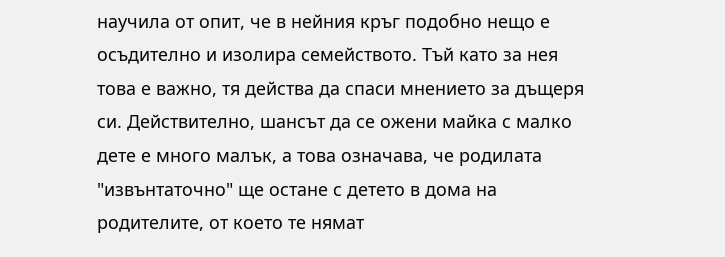научила от опит, че в нейния кръг подобно нещо е осъдително и изолира семейството. Тъй като за нея това е важно, тя действа да спаси мнението за дъщеря си. Действително, шансът да се ожени майка с малко дете е много малък, а това означава, че родилата "извънтаточно" ще остане с детето в дома на родителите, от което те нямат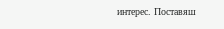интерес. Поставяш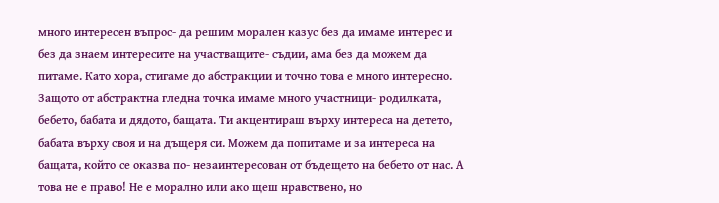много интересен въпрос- да решим морален казус без да имаме интерес и без да знаем интересите на участващите- съдии, ама без да можем да питаме. Като хора, стигаме до абстракции и точно това е много интересно. Защото от абстрактна гледна точка имаме много участници- родилката, бебето, бабата и дядото, бащата. Ти акцентираш върху интереса на детето, бабата върху своя и на дъщеря си. Можем да попитаме и за интереса на бащата, който се оказва по- незаинтересован от бъдещето на бебето от нас. А това не е право! Не е морално или ако щеш нравствено, но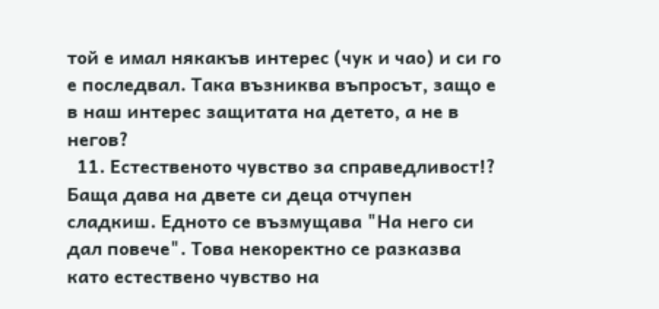той е имал някакъв интерес (чук и чао) и си го е последвал. Така възниква въпросът, защо е в наш интерес защитата на детето, а не в негов?
  11. Естественото чувство за справедливост!? Баща дава на двете си деца отчупен сладкиш. Едното се възмущава "На него си дал повече". Това некоректно се разказва като естествено чувство на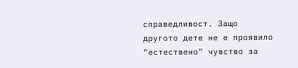справедливост. Защо другото дете не е проявило "естествено" чувство за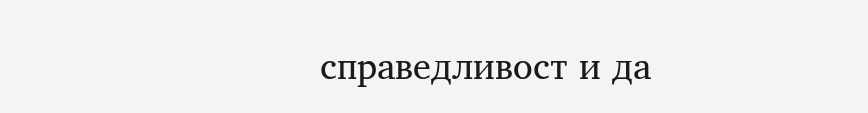справедливост и да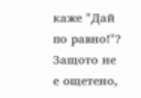каже "Дай по равно!"? Защото не е ощетено,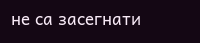не са засегнати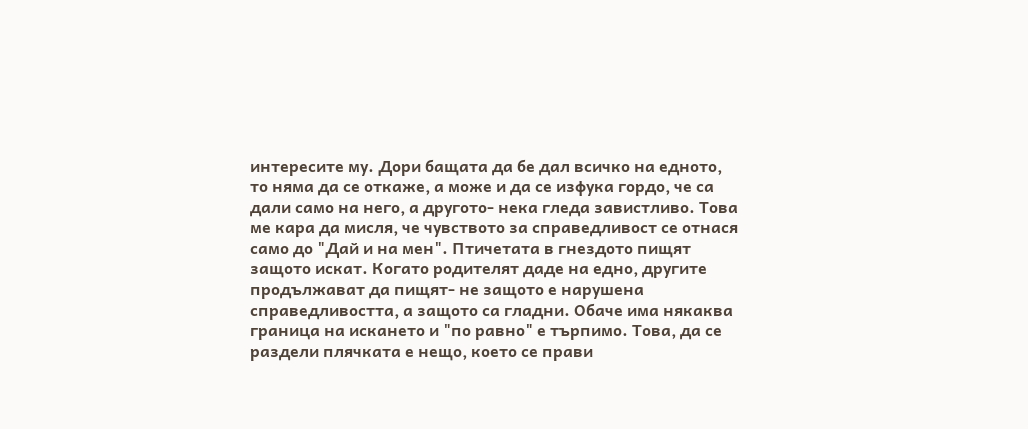интересите му. Дори бащата да бе дал всичко на едното, то няма да се откаже, а може и да се изфука гордо, че са дали само на него, а другото- нека гледа завистливо. Това ме кара да мисля, че чувството за справедливост се отнася само до "Дай и на мен". Птичетата в гнездото пищят защото искат. Когато родителят даде на едно, другите продължават да пищят- не защото е нарушена справедливостта, а защото са гладни. Обаче има някаква граница на искането и "по равно" е търпимо. Това, да се раздели плячката е нещо, което се прави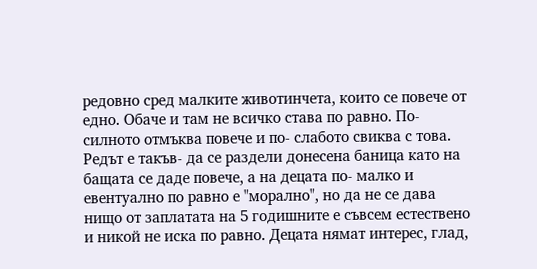редовно сред малките животинчета, които се повече от едно. Обаче и там не всичко става по равно. По- силното отмъква повече и по- слабото свиква с това. Редът е такъв- да се раздели донесена баница като на бащата се даде повече, а на децата по- малко и евентуално по равно е "морално", но да не се дава нищо от заплатата на 5 годишните е съвсем естествено и никой не иска по равно. Децата нямат интерес, глад,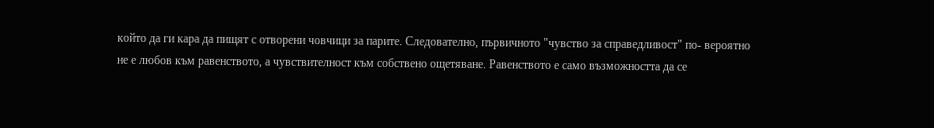който да ги кара да пищят с отворени човчици за парите. Следователно, първичното "чувство за справедливост" по- вероятно не е любов към равенството, а чувствителност към собствено ощетяване. Равенството е само възможността да се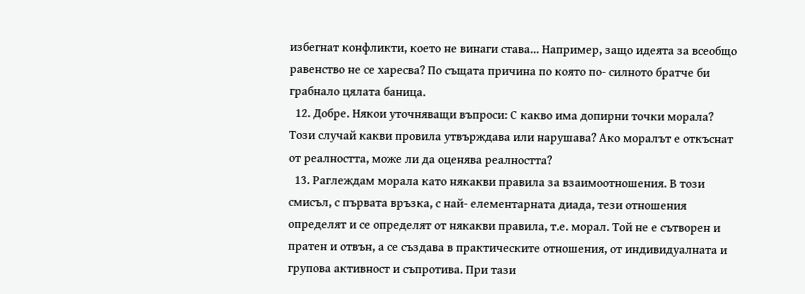избегнат конфликти, което не винаги става... Например, защо идеята за всеобщо равенство не се харесва? По същата причина по която по- силното братче би грабнало цялата баница.
  12. Добре. Някои уточняващи въпроси: С какво има допирни точки морала? Този случай какви провила утвърждава или нарушава? Ако моралът е откъснат от реалността, може ли да оценява реалността?
  13. Раглеждам морала като някакви правила за взаимоотношения. В този смисъл, с първата връзка, с най- елементарната диада, тези отношения определят и се определят от някакви правила, т.е. морал. Той не е сътворен и пратен и отвън, а се създава в практическите отношения, от индивидуалната и групова активност и съпротива. При тази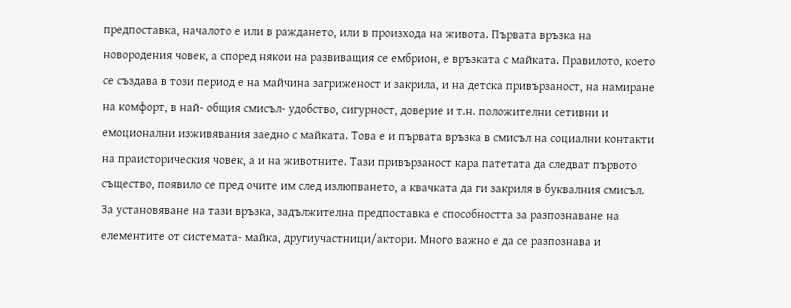предпоставка, началото е или в раждането, или в произхода на живота. Първата връзка на новородения човек, а според някои на развиващия се ембрион, е връзката с майката. Правилото, което се създава в този период е на майчина загриженост и закрила, и на детска привързаност, на намиране на комфорт, в най- общия смисъл- удобство, сигурност, доверие и т.н. положителни сетивни и емоционални изживявания заедно с майката. Това е и първата връзка в смисъл на социални контакти на праисторическия човек, а и на животните. Тази привързаност кара патетата да следват първото същество, появило се пред очите им след излюпването, а квачката да ги закриля в буквалния смисъл. За установяване на тази връзка, задължителна предпоставка е способността за разпознаване на елементите от системата- майка, другиучастници/актори. Много важно е да се разпознава и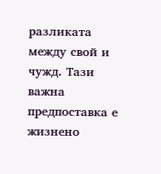разликата между свой и чужд. Тази важна предпоставка е жизнено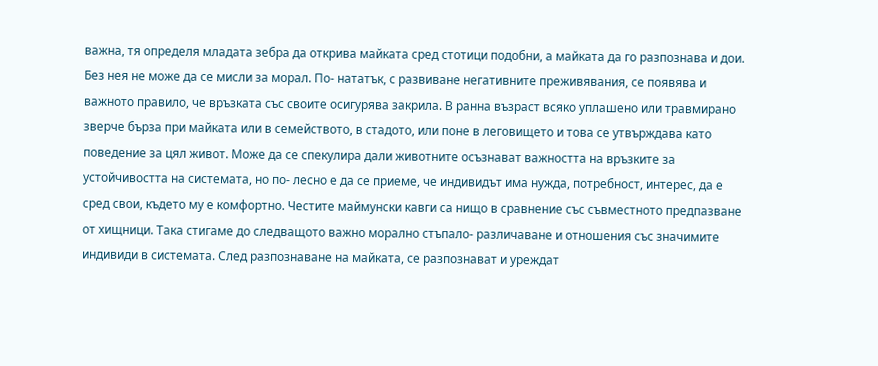важна, тя определя младата зебра да открива майката сред стотици подобни, а майката да го разпознава и дои. Без нея не може да се мисли за морал. По- нататък, с развиване негативните преживявания, се появява и важното правило, че връзката със своите осигурява закрила. В ранна възраст всяко уплашено или травмирано зверче бърза при майката или в семейството, в стадото, или поне в леговището и това се утвърждава като поведение за цял живот. Може да се спекулира дали животните осъзнават важността на връзките за устойчивостта на системата, но по- лесно е да се приеме, че индивидът има нужда, потребност, интерес, да е сред свои, където му е комфортно. Честите маймунски кавги са нищо в сравнение със съвместното предпазване от хищници. Така стигаме до следващото важно морално стъпало- различаване и отношения със значимите индивиди в системата. След разпознаване на майката, се разпознават и уреждат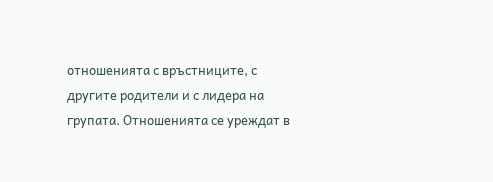отношенията с връстниците, с другите родители и с лидера на групата. Отношенията се уреждат в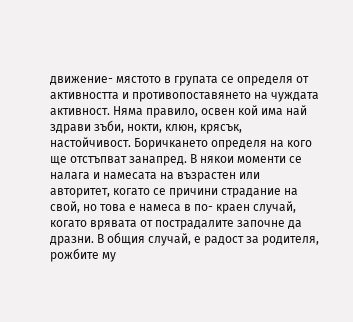движение- мястото в групата се определя от активността и противопоставянето на чуждата активност. Няма правило, освен кой има най здрави зъби, нокти, клюн, крясък, настойчивост. Боричкането определя на кого ще отстъпват занапред. В някои моменти се налага и намесата на възрастен или авторитет, когато се причини страдание на свой, но това е намеса в по- краен случай, когато врявата от пострадалите започне да дразни. В общия случай, е радост за родителя, рожбите му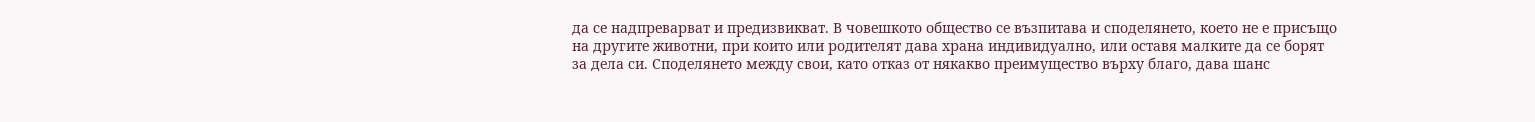да се надпреварват и предизвикват. В човешкото общество се възпитава и споделянето, което не е присъщо на другите животни, при които или родителят дава храна индивидуално, или оставя малките да се борят за дела си. Споделянето между свои, като отказ от някакво преимущество върху благо, дава шанс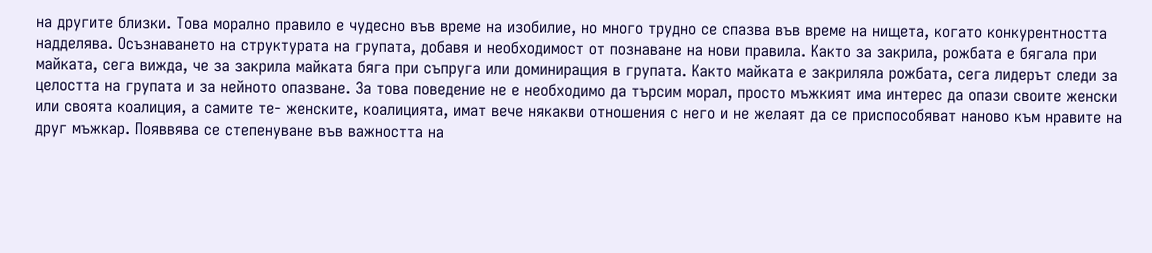на другите близки. Това морално правило е чудесно във време на изобилие, но много трудно се спазва във време на нищета, когато конкурентността надделява. Осъзнаването на структурата на групата, добавя и необходимост от познаване на нови правила. Както за закрила, рожбата е бягала при майката, сега вижда, че за закрила майката бяга при съпруга или доминиращия в групата. Както майката е закриляла рожбата, сега лидерът следи за целостта на групата и за нейното опазване. За това поведение не е необходимо да търсим морал, просто мъжкият има интерес да опази своите женски или своята коалиция, а самите те- женските, коалицията, имат вече някакви отношения с него и не желаят да се приспособяват наново към нравите на друг мъжкар. Появвява се степенуване във важността на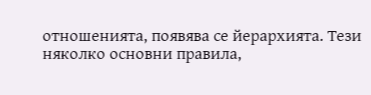отношенията, появява се йерархията. Тези няколко основни правила,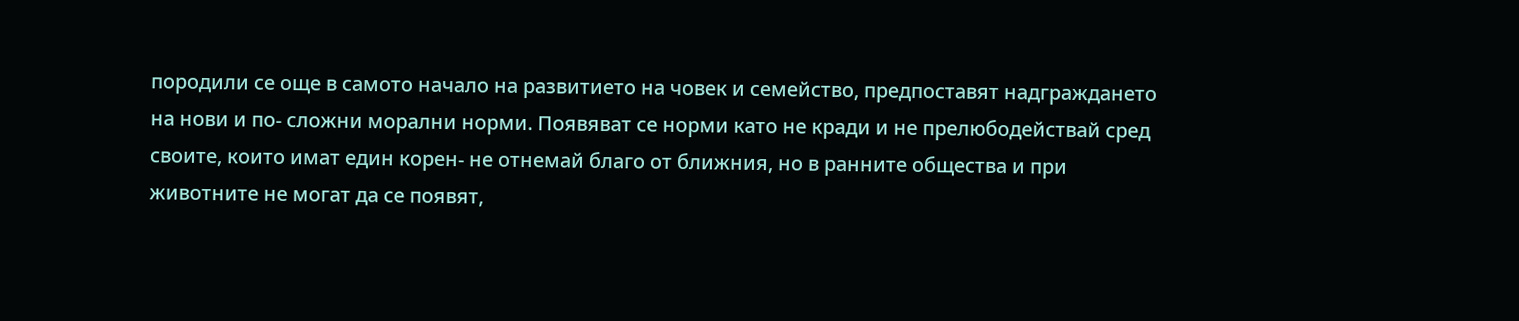породили се още в самото начало на развитието на човек и семейство, предпоставят надграждането на нови и по- сложни морални норми. Появяват се норми като не кради и не прелюбодействай сред своите, които имат един корен- не отнемай благо от ближния, но в ранните общества и при животните не могат да се появят,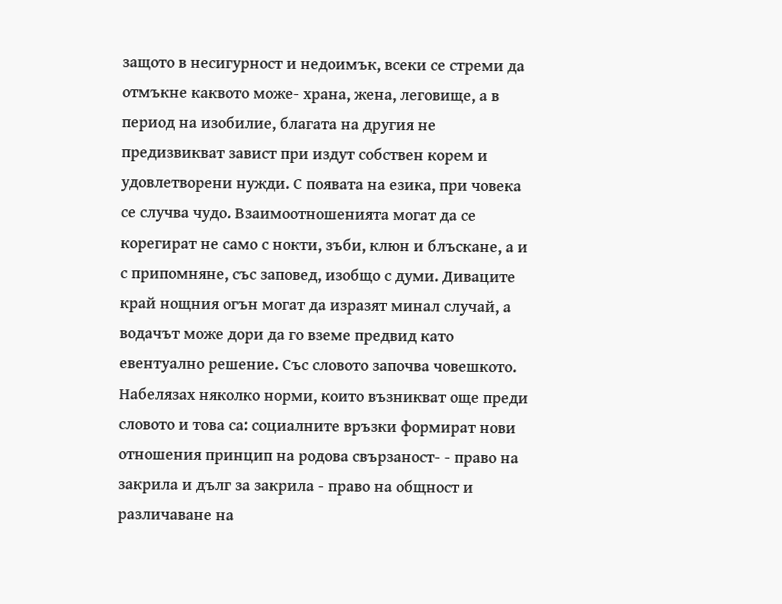защото в несигурност и недоимък, всеки се стреми да отмъкне каквото може- храна, жена, леговище, а в период на изобилие, благата на другия не предизвикват завист при издут собствен корем и удовлетворени нужди. С появата на езика, при човека се случва чудо. Взаимоотношенията могат да се корегират не само с нокти, зъби, клюн и блъскане, а и с припомняне, със заповед, изобщо с думи. Диваците край нощния огън могат да изразят минал случай, а водачът може дори да го вземе предвид като евентуално решение. Със словото започва човешкото. Набелязах няколко норми, които възникват още преди словото и това са: социалните връзки формират нови отношения принцип на родова свързаност- - право на закрила и дълг за закрила - право на общност и различаване на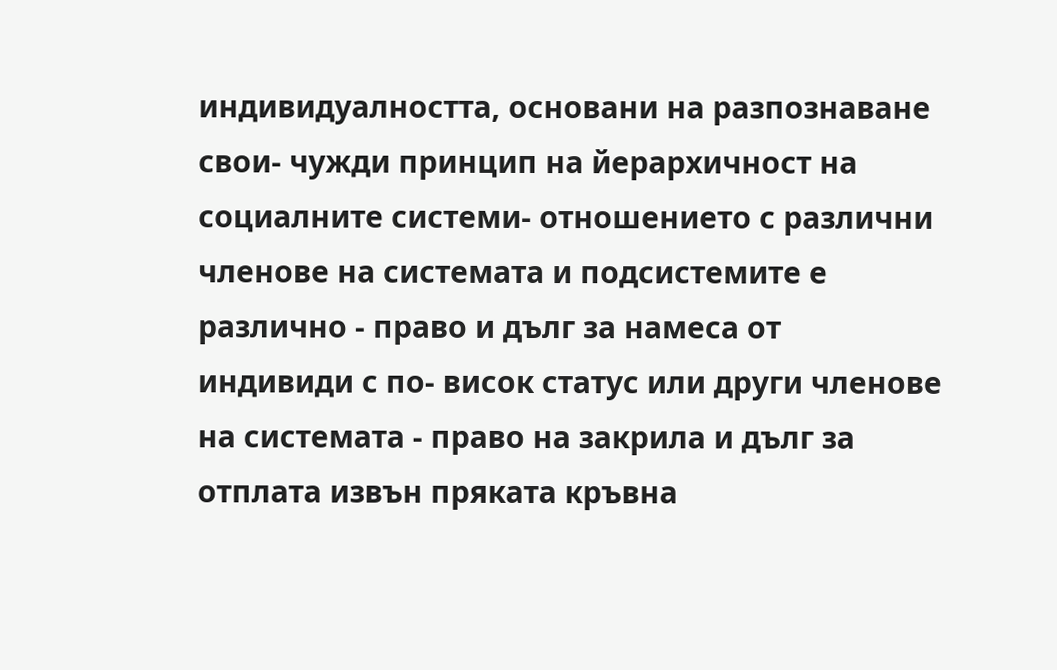индивидуалността, основани на разпознаване свои- чужди принцип на йерархичност на социалните системи- отношението с различни членове на системата и подсистемите е различно - право и дълг за намеса от индивиди с по- висок статус или други членове на системата - право на закрила и дълг за отплата извън пряката кръвна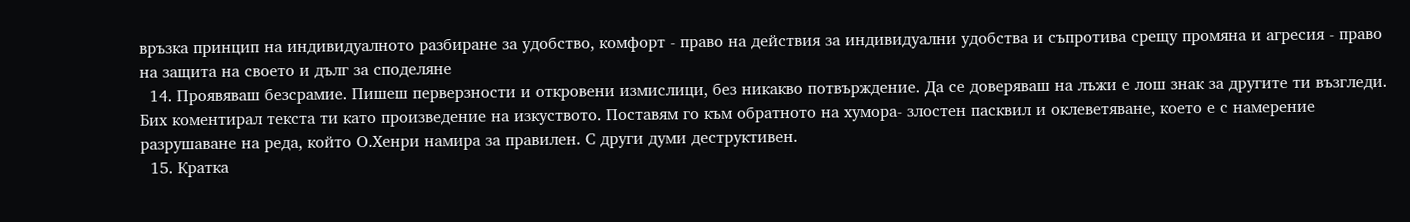връзка принцип на индивидуалното разбиране за удобство, комфорт - право на действия за индивидуални удобства и съпротива срещу промяна и агресия - право на защита на своето и дълг за споделяне
  14. Проявяваш безсрамие. Пишеш перверзности и откровени измислици, без никакво потвърждение. Да се доверяваш на лъжи е лош знак за другите ти възгледи. Бих коментирал текста ти като произведение на изкуството. Поставям го към обратното на хумора- злостен пасквил и оклеветяване, което е с намерение разрушаване на реда, който О.Хенри намира за правилен. С други думи деструктивен.
  15. Кратка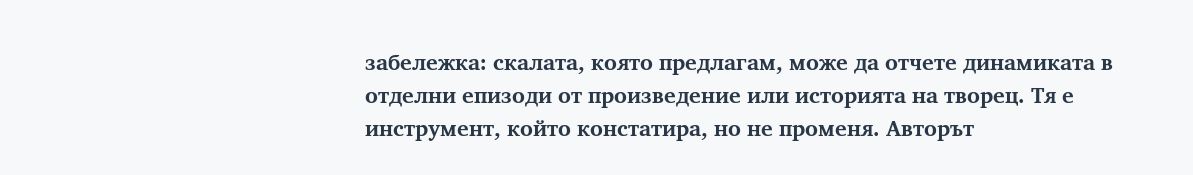забележка: скалата, която предлагам, може да отчете динамиката в отделни епизоди от произведение или историята на творец. Тя е инструмент, който констатира, но не променя. Авторът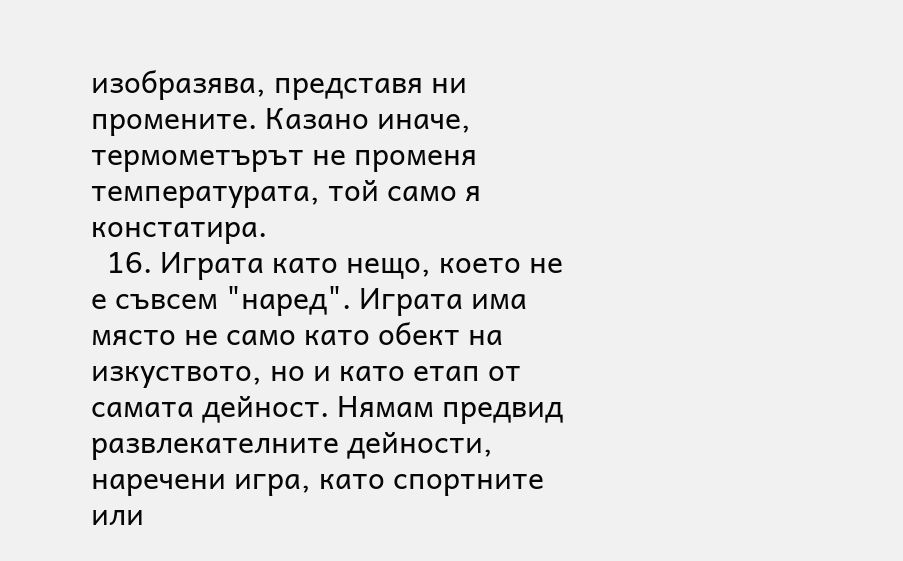изобразява, представя ни промените. Казано иначе, термометърът не променя температурата, той само я констатира.
  16. Играта като нещо, което не е съвсем "наред". Играта има място не само като обект на изкуството, но и като етап от самата дейност. Нямам предвид развлекателните дейности, наречени игра, като спортните или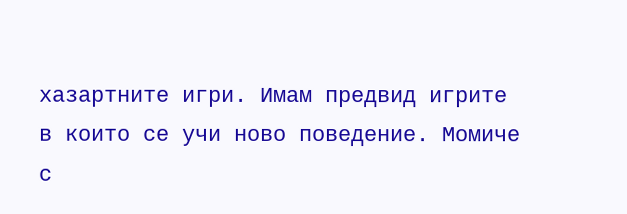хазартните игри. Имам предвид игрите в които се учи ново поведение. Момиче с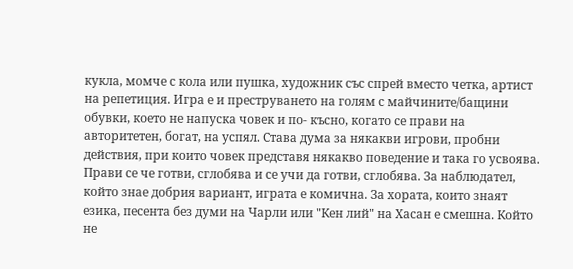кукла, момче с кола или пушка, художник със спрей вместо четка, артист на репетиция. Игра е и преструването на голям с майчините/бащини обувки, което не напуска човек и по- късно, когато се прави на авторитетен, богат, на успял. Става дума за някакви игрови, пробни действия, при които човек представя някакво поведение и така го усвоява. Прави се че готви, сглобява и се учи да готви, сглобява. За наблюдател, който знае добрия вариант, играта е комична. За хората, които знаят езика, песента без думи на Чарли или "Кен лий" на Хасан е смешна. Който не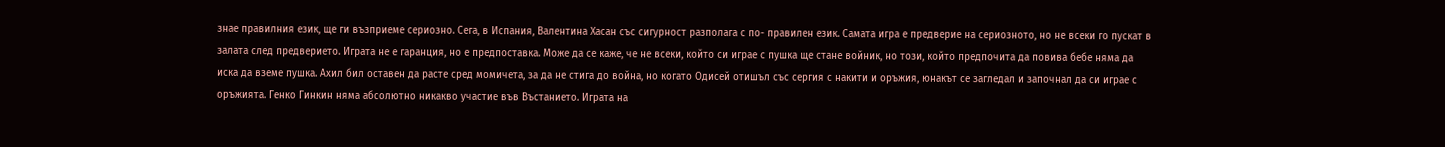знае правилния език, ще ги възприеме сериозно. Сега, в Испания, Валентина Хасан със сигурност разполага с по- правилен език. Самата игра е предверие на сериозното, но не всеки го пускат в залата след предверието. Играта не е гаранция, но е предпоставка. Може да се каже, че не всеки, който си играе с пушка ще стане войник, но този, който предпочита да повива бебе няма да иска да вземе пушка. Ахил бил оставен да расте сред момичета, за да не стига до война, но когато Одисей отишъл със сергия с накити и оръжия, юнакът се загледал и започнал да си играе с оръжията. Генко Гинкин няма абсолютно никакво участие във Въстанието. Играта на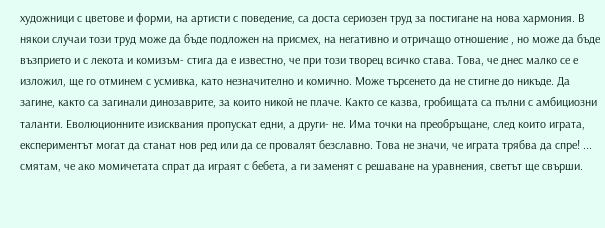художници с цветове и форми, на артисти с поведение, са доста сериозен труд за постигане на нова хармония. В някои случаи този труд може да бъде подложен на присмех, на негативно и отричащо отношение , но може да бъде възприето и с лекота и комизъм- стига да е известно, че при този творец всичко става. Това, че днес малко се е изложил, ще го отминем с усмивка, като незначително и комично. Може търсенето да не стигне до никъде. Да загине, както са загинали динозаврите, за които никой не плаче. Както се казва, гробищата са пълни с амбициозни таланти. Еволюционните изисквания пропускат едни, а други- не. Има точки на преобръщане, след които играта, експериментът могат да станат нов ред или да се провалят безславно. Това не значи, че играта трябва да спре! ... смятам, че ако момичетата спрат да играят с бебета, а ги заменят с решаване на уравнения, светът ще свърши.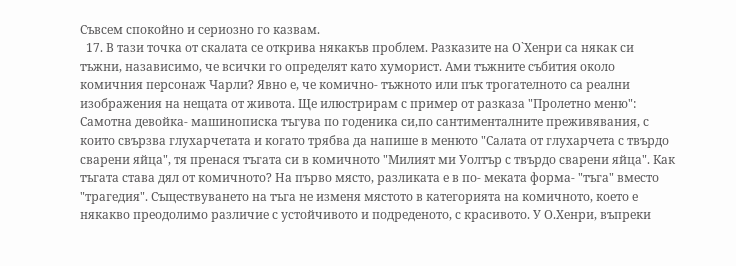Съвсем спокойно и сериозно го казвам.
  17. В тази точка от скалата се открива някакъв проблем. Разказите на О`Хенри са някак си тъжни, назависимо, че всички го определят като хуморист. Ами тъжните събития около комичния персонаж Чарли? Явно е, че комично- тъжното или пък трогателното са реални изображения на нещата от живота. Ще илюстрирам с пример от разказа "Пролетно меню": Самотна девойка- машинописка тъгува по годеника си,по сантименталните преживявания, с които свързва глухарчетата и когато трябва да напише в менюто "Салата от глухарчета с твърдо сварени яйца", тя пренася тъгата си в комичното "Милият ми Уолтър с твърдо сварени яйца". Как тъгата става дял от комичното? На първо място, разликата е в по- меката форма- "тъга" вместо "трагедия". Съществуването на тъга не изменя мястото в категорията на комичното, което е някакво преодолимо различие с устойчивото и подреденото, с красивото. У О.Хенри, въпреки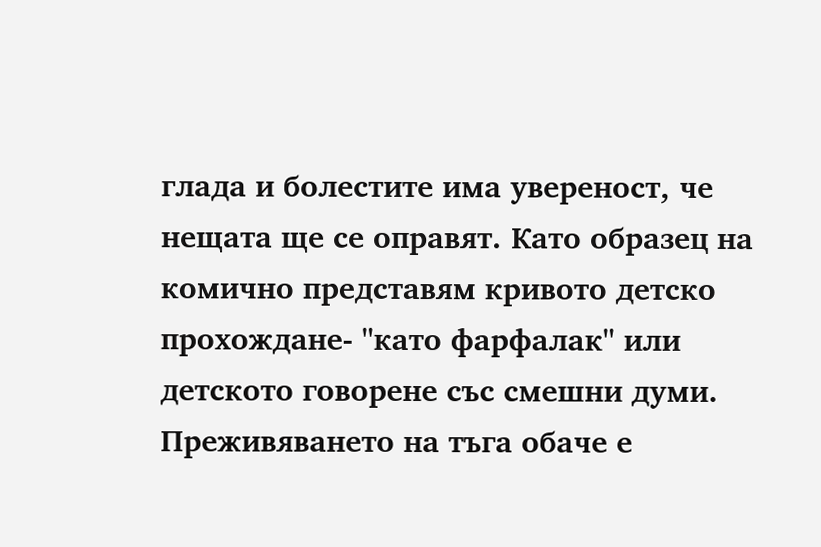глада и болестите има увереност, че нещата ще се оправят. Като образец на комично представям кривото детско прохождане- "като фарфалак" или детското говорене със смешни думи. Преживяването на тъга обаче е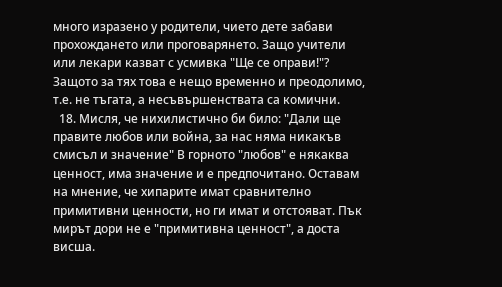много изразено у родители, чието дете забави прохождането или проговарянето. Защо учители или лекари казват с усмивка "Ще се оправи!"? Защото за тях това е нещо временно и преодолимо, т.е. не тъгата, а несъвършенствата са комични.
  18. Мисля, че нихилистично би било: "Дали ще правите любов или война, за нас няма никакъв смисъл и значение" В горното "любов" е някаква ценност, има значение и е предпочитано. Оставам на мнение, че хипарите имат сравнително примитивни ценности, но ги имат и отстояват. Пък мирът дори не е "примитивна ценност", а доста висша.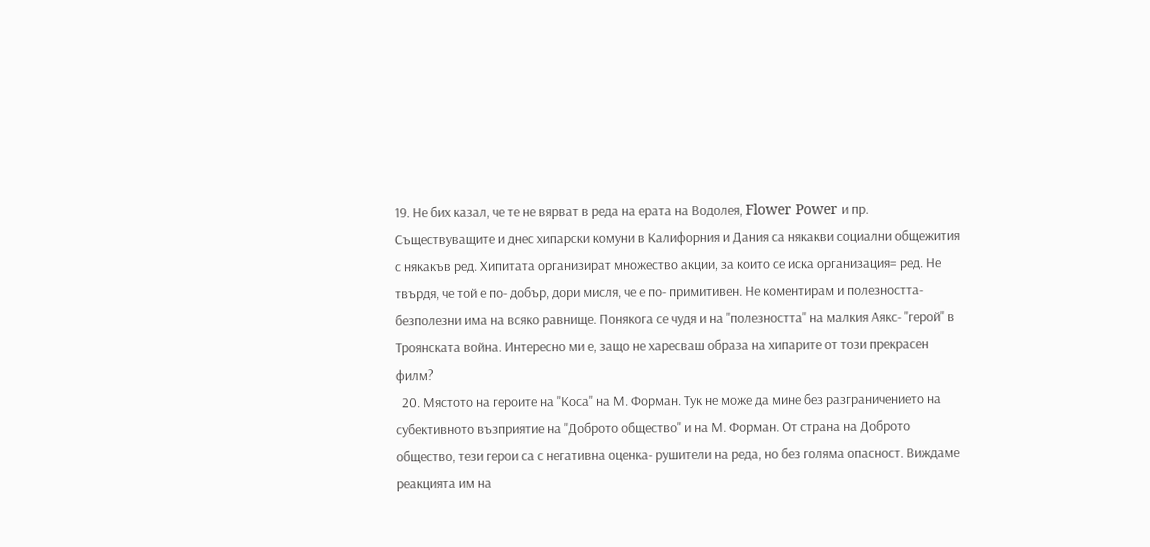19. Не бих казал, че те не вярват в реда на ерата на Водолея, Flower Power и пр. Съществуващите и днес хипарски комуни в Калифорния и Дания са някакви социални общежития с някакъв ред. Хипитата организират множество акции, за които се иска организация= ред. Не твърдя, че той е по- добър, дори мисля, че е по- примитивен. Не коментирам и полезността- безполезни има на всяко равнище. Понякога се чудя и на "полезността" на малкия Аякс- "герой" в Троянската война. Интересно ми е, защо не харесваш образа на хипарите от този прекрасен филм?
  20. Мястото на героите на "Коса" на М. Форман. Тук не може да мине без разграничението на субективното възприятие на "Доброто общество" и на М. Форман. От страна на Доброто общество, тези герои са с негативна оценка- рушители на реда, но без голяма опасност. Виждаме реакцията им на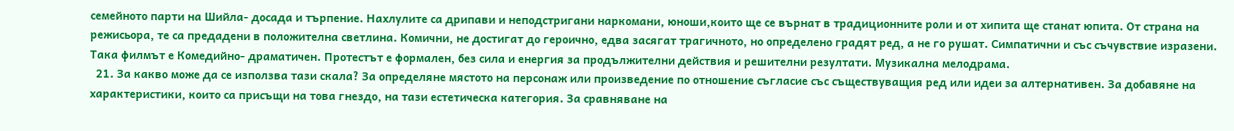семейното парти на Шийла- досада и търпение. Нахлулите са дрипави и неподстригани наркомани, юноши,които ще се върнат в традиционните роли и от хипита ще станат юпита. От страна на режисьора, те са предадени в положителна светлина. Комични, не достигат до героично, едва засягат трагичното, но определено градят ред, а не го рушат. Симпатични и със съчувствие изразени. Така филмът е Комедийно- драматичен. Протестът е формален, без сила и енергия за продължителни действия и решителни резултати. Музикална мелодрама.
  21. За какво може да се използва тази скала? За определяне мястото на персонаж или произведение по отношение съгласие със съществуващия ред или идеи за алтернативен. За добавяне на характеристики, които са присъщи на това гнездо, на тази естетическа категория. За сравняване на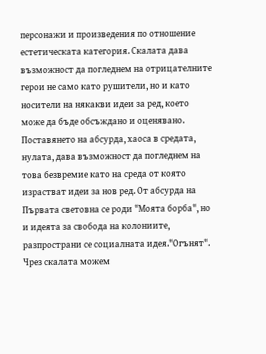персонажи и произведения по отношение естетическата категория. Скалата дава възможност да погледнем на отрицателните герои не само като рушители, но и като носители на някакви идеи за ред, което може да бъде обсъждано и оценявано. Поставянето на абсурда, хаоса в средата, нулата, дава възможност да погледнем на това безвремие като на среда от която израстват идеи за нов ред. От абсурда на Първата световна се роди "Моята борба", но и идеята за свобода на колониите, разпространи се социалната идея."Огънят". Чрез скалата можем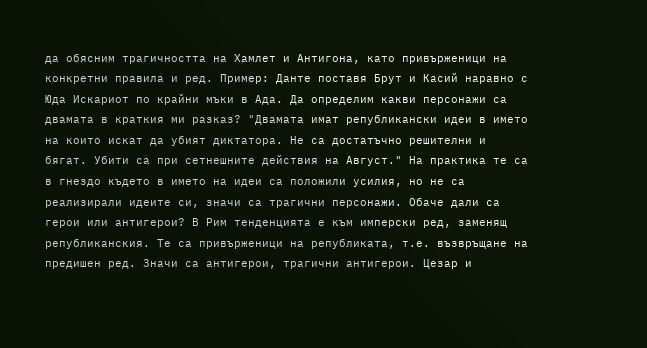да обясним трагичността на Хамлет и Антигона, като привърженици на конкретни правила и ред. Пример: Данте поставя Брут и Касий наравно с Юда Искариот по крайни мъки в Ада. Да определим какви персонажи са двамата в краткия ми разказ? "Двамата имат републикански идеи в името на които искат да убият диктатора. Не са достатъчно решителни и бягат. Убити са при сетнешните действия на Август." На практика те са в гнездо където в името на идеи са положили усилия, но не са реализирали идеите си, значи са трагични персонажи. Обаче дали са герои или антигерои? В Рим тенденцията е към имперски ред, заменящ републиканския. Те са привърженици на републиката, т.е. възвръщане на предишен ред. Значи са антигерои, трагични антигерои. Цезар и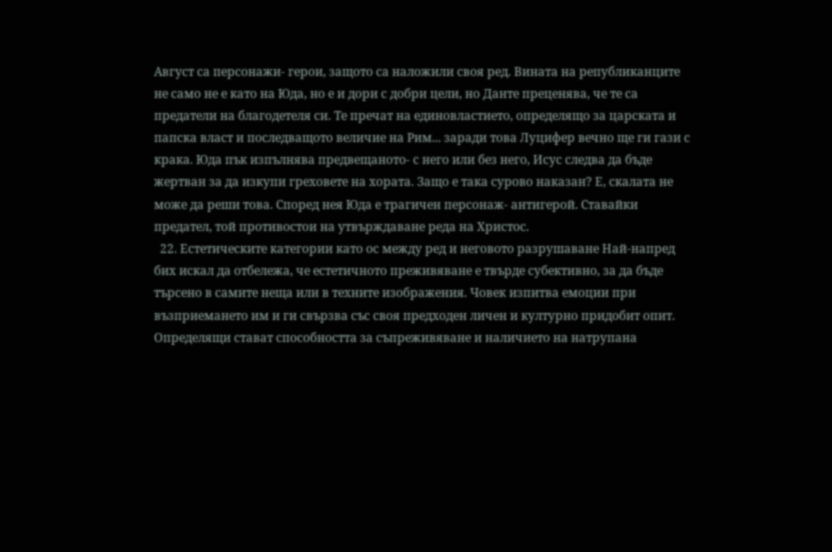Август са персонажи- герои, защото са наложили своя ред. Вината на републиканците не само не е като на Юда, но е и дори с добри цели, но Данте преценява, че те са предатели на благодетеля си. Те пречат на единовластието, определящо за царската и папска власт и последващото величие на Рим... заради това Луцифер вечно ще ги гази с крака. Юда пък изпълнява предвещаното- с него или без него, Исус следва да бъде жертван за да изкупи греховете на хората. Защо е така сурово наказан? Е, скалата не може да реши това. Според нея Юда е трагичен персонаж- антигерой. Ставайки предател, той противостои на утвърждаване реда на Христос.
  22. Естетическите категории като ос между ред и неговото разрушаване Най-напред бих искал да отбележа, че естетичното преживяване е твърде субективно, за да бъде търсено в самите неща или в техните изображения. Човек изпитва емоции при възприемането им и ги свързва със своя предходен личен и културно придобит опит. Определящи стават способността за съпреживяване и наличието на натрупана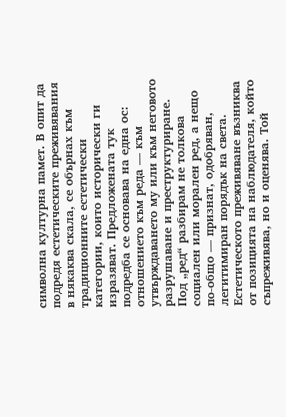символна културна памет. В опит да подредя естетическите преживявания в някаква скала, се обърнах към традиционните естетически категории, които исторически ги изразяват. Предложената тук подредба се основава на една ос: отношението към реда — към утвърждаването му или към неговото разрушаване и преструктуриране. Под „ред“ разбирам не толкова социален или морален ред, а нещо по-общо — признат, одобряван, легитимиран порядък на света. Естетическото преживяване възниква от позицията на наблюдателя, който съпреживява, но и оценява. Той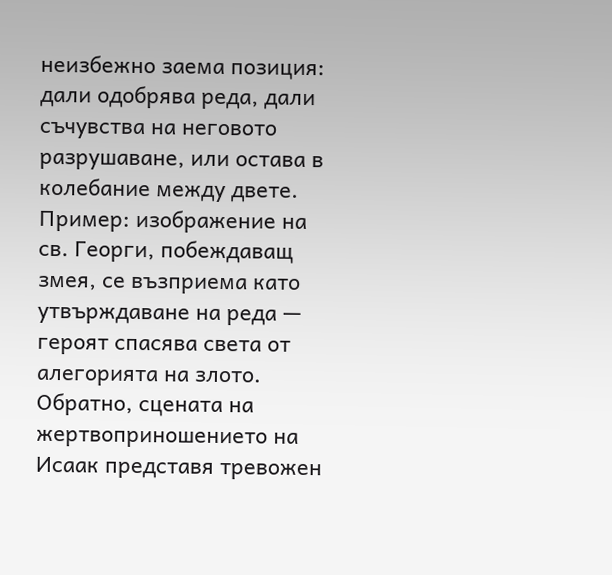неизбежно заема позиция: дали одобрява реда, дали съчувства на неговото разрушаване, или остава в колебание между двете. Пример: изображение на св. Георги, побеждаващ змея, се възприема като утвърждаване на реда — героят спасява света от алегорията на злото. Обратно, сцената на жертвоприношението на Исаак представя тревожен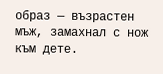образ — възрастен мъж, замахнал с нож към дете.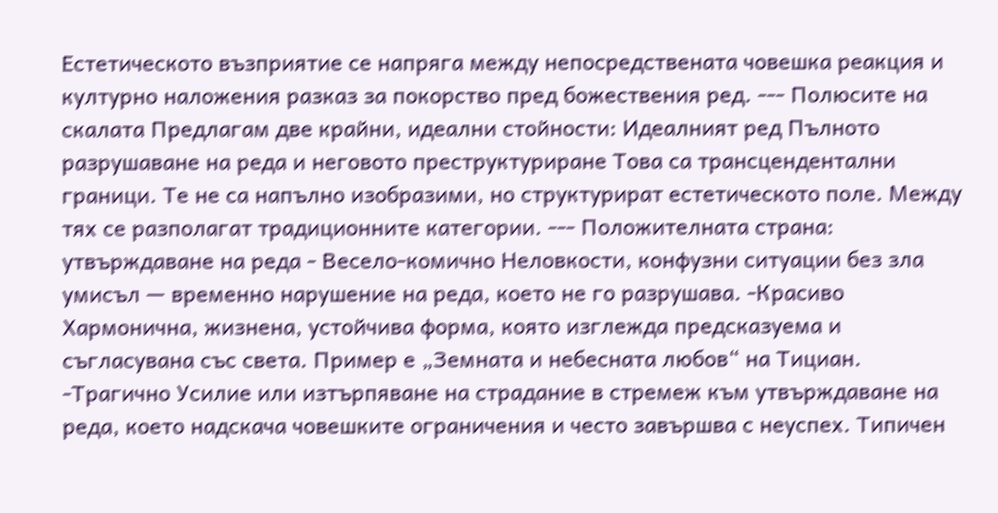Естетическото възприятие се напряга между непосредствената човешка реакция и културно наложения разказ за покорство пред божествения ред. --- Полюсите на скалата Предлагам две крайни, идеални стойности: Идеалният ред Пълното разрушаване на реда и неговото преструктуриране Това са трансцендентални граници. Те не са напълно изобразими, но структурират естетическото поле. Между тях се разполагат традиционните категории. --- Положителната страна: утвърждаване на реда - Весело-комично Неловкости, конфузни ситуации без зла умисъл — временно нарушение на реда, което не го разрушава. -Красиво Хармонична, жизнена, устойчива форма, която изглежда предсказуема и съгласувана със света. Пример е „Земната и небесната любов“ на Тициан. -Трагично Усилие или изтърпяване на страдание в стремеж към утвърждаване на реда, което надскача човешките ограничения и често завършва с неуспех. Типичен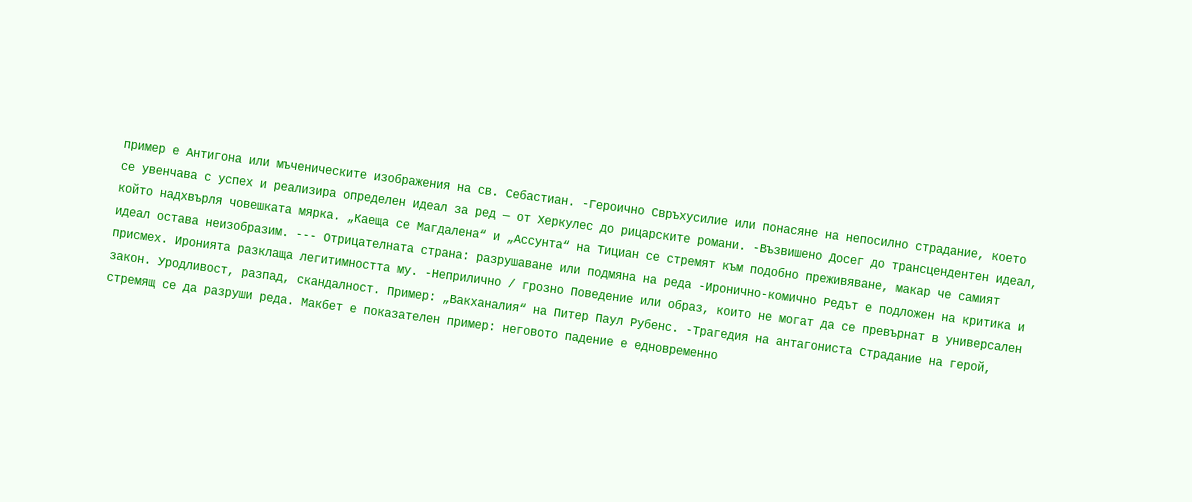пример е Антигона или мъченическите изображения на св. Себастиан. -Героично Свръхусилие или понасяне на непосилно страдание, което се увенчава с успех и реализира определен идеал за ред — от Херкулес до рицарските романи. -Възвишено Досег до трансцендентен идеал, който надхвърля човешката мярка. „Каеща се Магдалена“ и „Ассунта“ на Тициан се стремят към подобно преживяване, макар че самият идеал остава неизобразим. --- Отрицателната страна: разрушаване или подмяна на реда -Иронично-комично Редът е подложен на критика и присмех. Иронията разклаща легитимността му. -Неприлично / грозно Поведение или образ, които не могат да се превърнат в универсален закон. Уродливост, разпад, скандалност. Пример: „Вакханалия“ на Питер Паул Рубенс. -Трагедия на антагониста Страдание на герой, стремящ се да разруши реда. Макбет е показателен пример: неговото падение е едновременно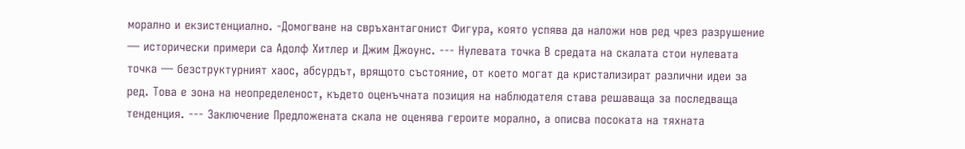морално и екзистенциално. -Домогване на свръхантагонист Фигура, която успява да наложи нов ред чрез разрушение — исторически примери са Адолф Хитлер и Джим Джоунс. --- Нулевата точка В средата на скалата стои нулевата точка — безструктурният хаос, абсурдът, врящото състояние, от което могат да кристализират различни идеи за ред. Това е зона на неопределеност, където оценъчната позиция на наблюдателя става решаваща за последваща тенденция. --- Заключение Предложената скала не оценява героите морално, а описва посоката на тяхната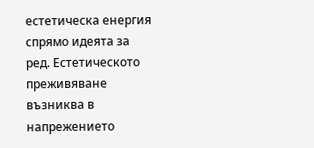естетическа енергия спрямо идеята за ред. Естетическото преживяване възниква в напрежението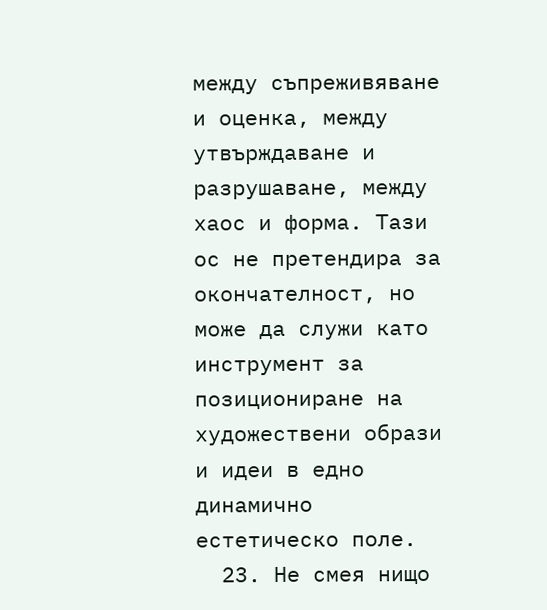между съпреживяване и оценка, между утвърждаване и разрушаване, между хаос и форма. Тази ос не претендира за окончателност, но може да служи като инструмент за позициониране на художествени образи и идеи в едно динамично естетическо поле.
  23. Не смея нищо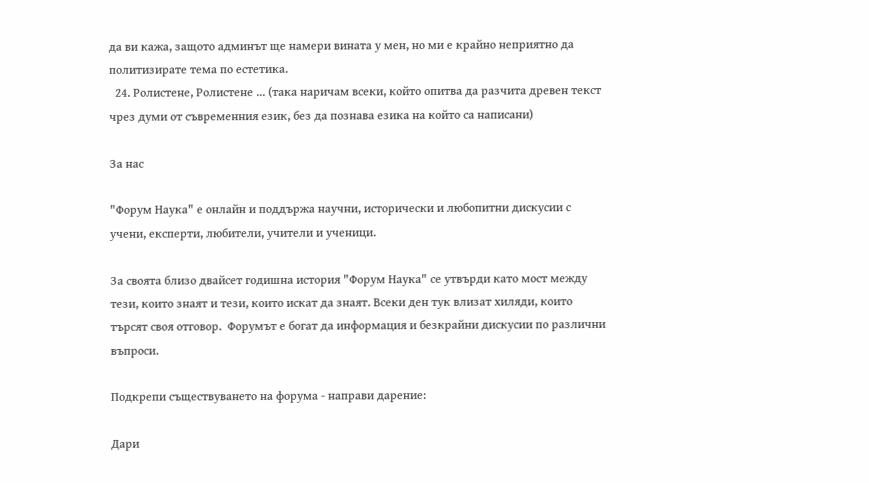да ви кажа, защото админът ще намери вината у мен, но ми е крайно неприятно да политизирате тема по естетика.
  24. Ролистене, Ролистене ... (така наричам всеки, който опитва да разчита древен текст чрез думи от съвременния език, без да познава езика на който са написани)

За нас

"Форум Наука" е онлайн и поддържа научни, исторически и любопитни дискусии с учени, експерти, любители, учители и ученици.

За своята близо двайсет годишна история "Форум Наука" се утвърди като мост между тези, които знаят и тези, които искат да знаят. Всеки ден тук влизат хиляди, които търсят своя отговор.  Форумът е богат да информация и безкрайни дискусии по различни въпроси.

Подкрепи съществуването на форумa - направи дарение:

Дари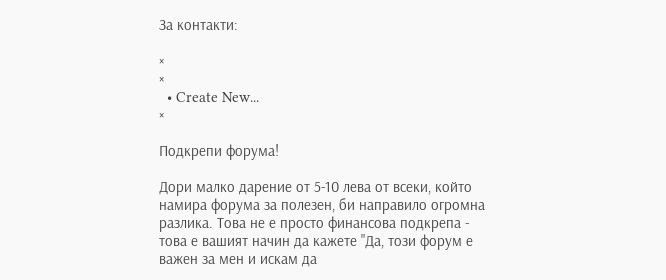За контакти:

×
×
  • Create New...
×

Подкрепи форума!

Дори малко дарение от 5-10 лева от всеки, който намира форума за полезен, би направило огромна разлика. Това не е просто финансова подкрепа - това е вашият начин да кажете "Да, този форум е важен за мен и искам да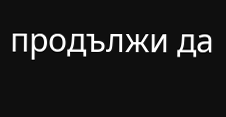продължи да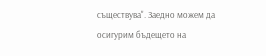съществува". Заедно можем да осигурим бъдещето на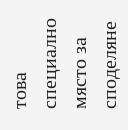това специално място за споделяне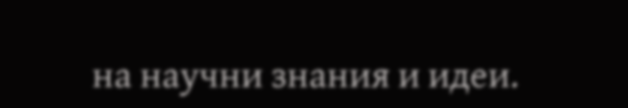на научни знания и идеи.